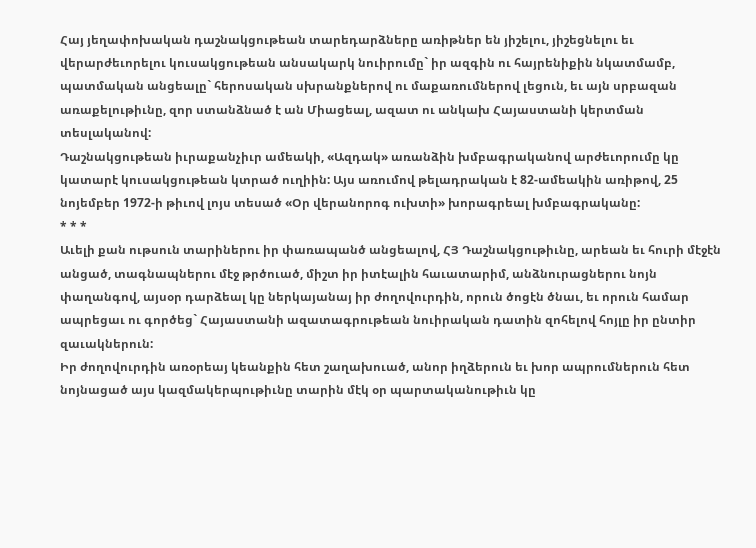Հայ յեղափոխական դաշնակցութեան տարեդարձները առիթներ են յիշելու, յիշեցնելու եւ վերարժեւորելու կուսակցութեան անսակարկ նուիրումը` իր ազգին ու հայրենիքին նկատմամբ, պատմական անցեալը` հերոսական սխրանքներով ու մաքառումներով լեցուն, եւ այն սրբազան առաքելութիւնը, զոր ստանձնած է ան Միացեալ, ազատ ու անկախ Հայաստանի կերտման տեսլականով:
Դաշնակցութեան իւրաքանչիւր ամեակի, «Ազդակ» առանձին խմբագրականով արժեւորումը կը կատարէ կուսակցութեան կտրած ուղիին: Այս առումով թելադրական է 82-ամեակին առիթով, 25 նոյեմբեր 1972-ի թիւով լոյս տեսած «Օր վերանորոգ ուխտի» խորագրեալ խմբագրականը:
* * *
Աւելի քան ութսուն տարիներու իր փառապանծ անցեալով, ՀՅ Դաշնակցութիւնը, արեան եւ հուրի մէջէն անցած, տագնապներու մէջ թրծուած, միշտ իր իտէալին հաւատարիմ, անձնուրացներու նոյն փաղանգով, այսօր դարձեալ կը ներկայանայ իր ժողովուրդին, որուն ծոցէն ծնաւ, եւ որուն համար ապրեցաւ ու գործեց` Հայաստանի ազատագրութեան նուիրական դատին զոհելով հոյլը իր ընտիր զաւակներուն:
Իր ժողովուրդին առօրեայ կեանքին հետ շաղախուած, անոր իղձերուն եւ խոր ապրումներուն հետ նոյնացած այս կազմակերպութիւնը տարին մէկ օր պարտականութիւն կը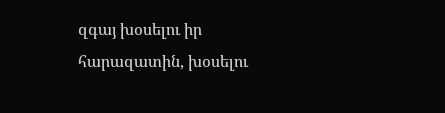զգայ խօսելու իր հարազատին, խօսելու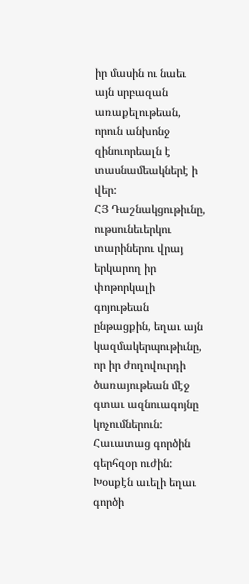իր մասին ու նաեւ այն սրբազան առաքելութեան, որուն անխոնջ զինուորեալն է տասնամեակներէ ի վեր:
ՀՅ Դաշնակցութիւնը, ութսունեւերկու տարիներու վրայ երկարող իր փոթորկալի գոյութեան ընթացքին, եղաւ այն կազմակերպութիւնը, որ իր ժողովուրդի ծառայութեան մէջ գտաւ ազնուագոյնը կոչումներուն: Հաւատաց գործին գերհզօր ուժին: Խօսքէն աւելի եղաւ գործի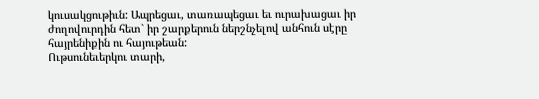կուսակցութիւն: Ապրեցաւ, տառապեցաւ եւ ուրախացաւ իր ժողովուրդին հետ` իր շարքերուն ներշնչելով անհուն սէրը հայրենիքին ու հայութեան:
Ութսունեւերկու տարի,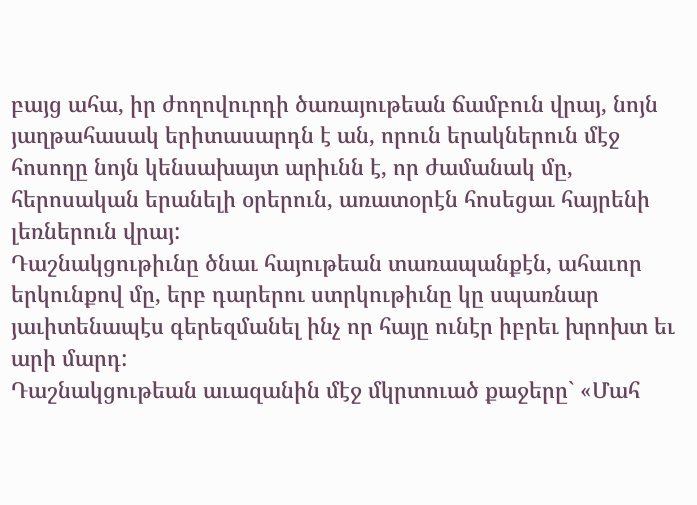բայց ահա, իր ժողովուրդի ծառայութեան ճամբուն վրայ, նոյն յաղթահասակ երիտասարդն է ան, որուն երակներուն մէջ հոսողը նոյն կենսախայտ արիւնն է, որ ժամանակ մը, հերոսական երանելի օրերուն, առատօրէն հոսեցաւ հայրենի լեռներուն վրայ:
Դաշնակցութիւնը ծնաւ հայութեան տառապանքէն, ահաւոր երկունքով մը, երբ դարերու ստրկութիւնը կը սպառնար յաւիտենապէս գերեզմանել ինչ որ հայը ունէր իբրեւ խրոխտ եւ արի մարդ:
Դաշնակցութեան աւազանին մէջ մկրտուած քաջերը` «Մահ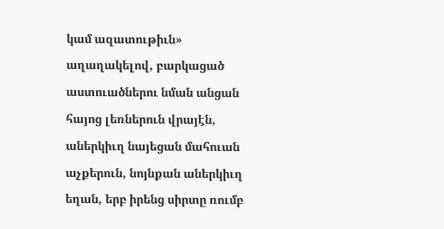կամ ազատութիւն» աղաղակելով, բարկացած աստուածներու նման անցան հայոց լեռներուն վրայէն, աներկիւղ նայեցան մահուան աչքերուն, նոյնքան աներկիւղ եղան, երբ իրենց սիրտը ռումբ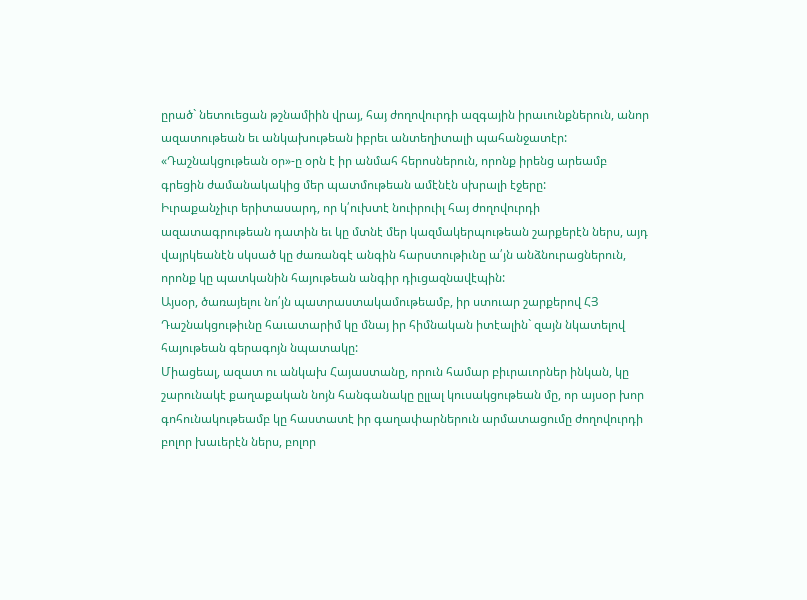ըրած` նետուեցան թշնամիին վրայ, հայ ժողովուրդի ազգային իրաւունքներուն, անոր ազատութեան եւ անկախութեան իբրեւ անտեղիտալի պահանջատէր:
«Դաշնակցութեան օր»-ը օրն է իր անմահ հերոսներուն, որոնք իրենց արեամբ գրեցին ժամանակակից մեր պատմութեան ամէնէն սխրալի էջերը:
Իւրաքանչիւր երիտասարդ, որ կ՛ուխտէ նուիրուիլ հայ ժողովուրդի ազատագրութեան դատին եւ կը մտնէ մեր կազմակերպութեան շարքերէն ներս, այդ վայրկեանէն սկսած կը ժառանգէ անգին հարստութիւնը ա՛յն անձնուրացներուն, որոնք կը պատկանին հայութեան անգիր դիւցազնավէպին:
Այսօր, ծառայելու նո՛յն պատրաստակամութեամբ, իր ստուար շարքերով ՀՅ Դաշնակցութիւնը հաւատարիմ կը մնայ իր հիմնական իտէալին` զայն նկատելով հայութեան գերագոյն նպատակը:
Միացեալ, ազատ ու անկախ Հայաստանը, որուն համար բիւրաւորներ ինկան, կը շարունակէ քաղաքական նոյն հանգանակը ըլլալ կուսակցութեան մը, որ այսօր խոր գոհունակութեամբ կը հաստատէ իր գաղափարներուն արմատացումը ժողովուրդի բոլոր խաւերէն ներս, բոլոր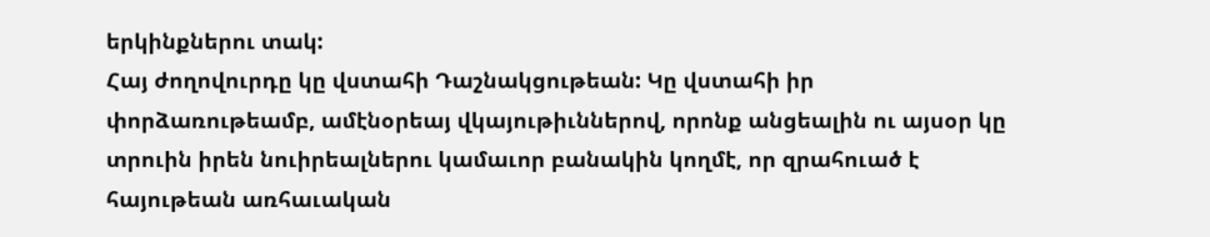երկինքներու տակ:
Հայ ժողովուրդը կը վստահի Դաշնակցութեան: Կը վստահի իր փորձառութեամբ, ամէնօրեայ վկայութիւններով, որոնք անցեալին ու այսօր կը տրուին իրեն նուիրեալներու կամաւոր բանակին կողմէ, որ զրահուած է հայութեան առհաւական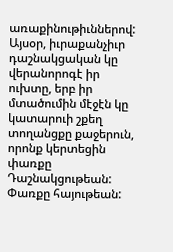առաքինութիւններով:
Այսօր, իւրաքանչիւր դաշնակցական կը վերանորոգէ իր ուխտը, երբ իր մտածումին մէջէն կը կատարուի շքեղ տողանցքը քաջերուն, որոնք կերտեցին փառքը Դաշնակցութեան:
Փառքը հայութեան: